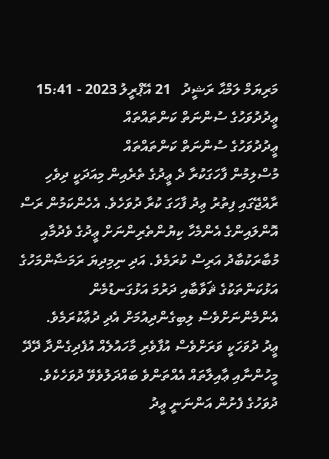މަރިޔަމް ލަމްޙާ ރަޝީދު   21 އޭޕްރީލު 2023 - 15:41
ޢީދުދުވަހުގެ ސުންނަތް ކަންތައްތައް
ޢީދުދުވަހުގެ ސުންނަތް ކަންތައްތައް
މުސްލިމުން ފާހަގަކުރާ ދެ ޢީދުގެ ތެރެއިން މިއަދަކީ ދިވެހި ރާއްޖޭގައި ފިތުރު ޢިދު ފާހަގަ ކުރާ ދުވަހެވެ. އެހެންކަމުން ރަސް އޮންލައިންގެ އެންމެހާ ކިޔުންތެރިންނަށް ޢީދުގެ ވެދުމާއި މުބާރަކުބާދު އަރިސް ކުރަމެވެ. އަދި ނިމިދިޔަ ރަމަޟާންމަހުގެ އަޅުކަންތަކުގެ ޘަވާބާއި ދަރުމަ އަޅުގަނޑުމެން އެންމެންނަށްވެސް ލިބިގެންދިއުމަށް އެދި ދުޢާކުރަމެވެ.
ޢީދު ދުވަހަކީ ވަރަށްވެސް އުފާވެރި މާހައުލެއް އުފެދިގެންދާ ދޭދޭ މީހުންނާއި ޢާއިލާތައް އެއްތަންވެ ބައްދަލުވެވޭ ދުވަހެކެވެ. ދުވަހުގެ ފެށުން އަންނަނީ ޢީދު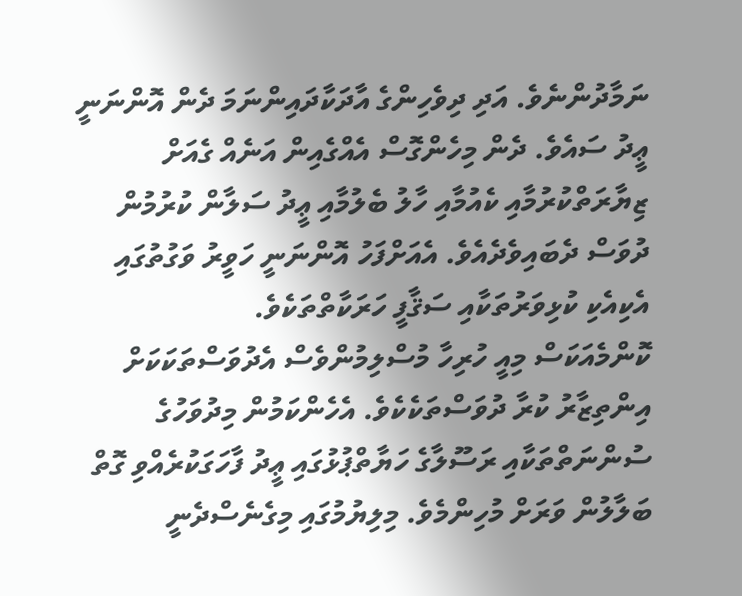ނަމާދުންނެވެ. އަދި ދިވެހިންގެ އާދަކާދައިންނަމަ ދެން އޮންނަނީ ޢީދު ސައެވެ. ދެން މިހެންގޮސް އެއްގެއިން އަނެއް ގެއަށް ޒިޔާރަތްކުރުމާއި ކެއުމާއި ހާލު ބެލުމާއި ޢީދު ސަލާން ކުރުމުން ދުވަސް ދެބައިވެދެއެވެ. އެއަށްފަހު އޮންނަނީ ހަވީރު ވަގުތުގައި އެކިއެކި ކުޅިވަރުތަކާއި ސަޤާފީ ހަރަކާތްތަކެވެ.
ކޮންމެއަކަސް މިއީ ހުރިހާ މުސްލިމުންވެސް އެދުވަސްތަކަކަށް އިންތިޒާރު ކުރާ ދުވަސްތަކެކެވެ. އެހެންކަމުން މިދުވަހުގެ ސުންނަތްތަކާއި ރަސޫލާގެ ހަޔާތްޕުޅުގައި ޢީދު ފާހަގަކުރެއްވި ގޮތް ބަލާލުން ވަރަށް މުހިންމެވެ. މިލިޔުމުގައި މިގެނެސްދެނީ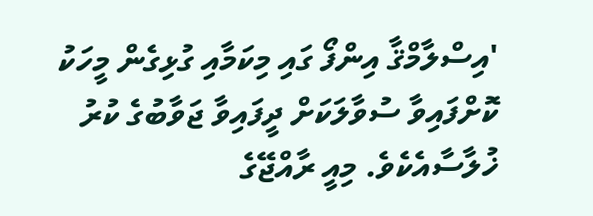'އިސްލާމްޤާ އިންފޯ ގައި މިކަމާއި ގުޅިގެން މީހަކު ކޮށްފައިވާ ސުވާލަކަށް ދީފައިވާ ޖަވާބުގެ ކުރު ޚުލާސާއެކެވެ. މިއީ ރާއްޖޭގެ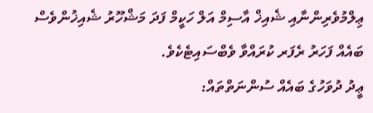ޢިލްމުވެރިންނާއި ޝެއިޚް އާސިމް އަލް ހަކީމް ފަދަ މަޝްހޫރު ޝެއިޚުންވެސް ބައެއް ފަހަރު ރެފަރ ކުރައްވާ ވެބްސައިޓެކެވެ.
ޢީދު ދުވަހުގެ ބައެއް ސުންނަތްތައް: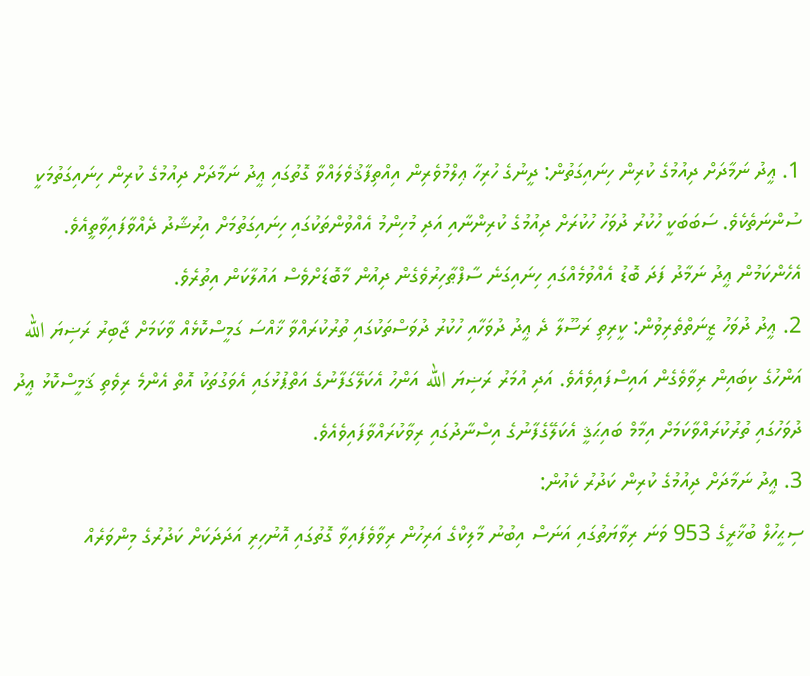1. ޢީދު ނަމާދަށް ދިއުމުގެ ކުރިން ހިނައިގަތުން: ދީނުގެ ހުރިހާ ޢިލްމުވެރިން އިއްތިފާޤުވެލައްވާ ގޮތުގައި ޢީދު ނަމާދަށް ދިއުމުގެ ކުރިން ހިނައިގަތުމަކީ ސުންނަތެކެވެ. ސަބަބަކީ ހުކުރު ދުވަހު ހުކުރަށް ދިއުމުގެ ކުރިންނާއި އަދި މުހިންމު އެއްވުންތަކުގައި ހިނައިގަތުމަށް އިރުޝާދު ދެއްވާފައިވާތީއެވެ. އެހެންކަމުން ޢީދު ނަމާދު ފަދަ ބޮޑު އެއްވުމެއްގައި ހިނައިގަނެ ސާފްޠާހިރުވެގެން ދިއުން މާބޮޑަށްވެސް އައުލާކަން އިތުރެވެ.
2. ޢީދު ދުވަހު ޒީނަތްތެރިވުން: ކީރިތި ރަސޫލާ ދެ ޢީދު ދުވަހާއި ހުކުރު ދުވަސްތަކުގައި ތުރުކުރައްވާ ޚާއްސަ ގަމީސްކޮޅެއް ވާކަމަށް ޖާބިރު ރަޟިޔަ الله އަންހުގެ ކިބައިން ރިވާވެގެން އައިސްފައިވެއެވެ. އަދި އުމަރު ރަޟިޔަ الله އަންހު އެކަލޭގަފާނުގެ އަތްޕުޅުގައި އެވަގުތަކު އޮތް އެންމެ ރިވެތި ޤަމީސްކޮޅު ޢީދު ދުވަހުގައި ތުރުކުރައްވާކަމަށް އިމާމް ބައިޙަޤީ އެކަލޭގެފާނުގެ އިސްނާދުގައި ރިވާކުރައްވާފައިވެއެވެ.
3. ޢީދު ނަމާދަށް ދިއުމުގެ ކުރިން ކަދުރު ކެއުން:
ސިޙީހުލް ބުޚާރީގެ 953 ވަނަ ރިވާޔަތުގައި އަނަސް އިބުނު މާލިކްގެ އަރިހުން ރިވާވެފައިވާ ގޮތުގައި އޮނުހިރި އަދަދަކަށް ކަދުރުގެ މިންވަރެއް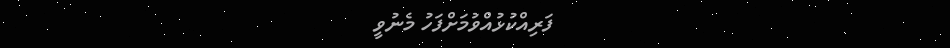ފަރިއްކުޅުއްވުމަށްފަހު މެނުވީ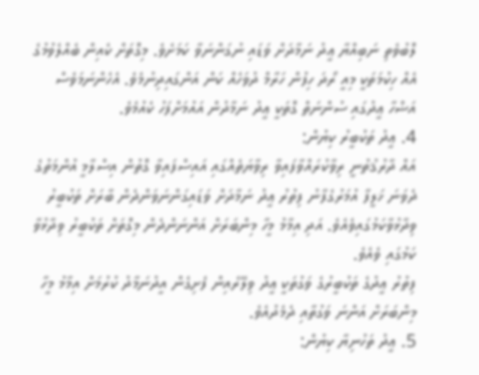ލޮބުވެތި ނަބިއްޔާ ޢީދު ނަމާދަށް ވަޑައި ނުގަންނަވާ ކަމަށެވެ. މިގޮތަށް ކެއިން ބެއްލެވުމުގެ އެއް ހިކުމަތަކީ މިއީ ރޯދަ ހިފުން ހަރާމް ދުވަހެއް ކަން އަންގައިދިނުމެވެ. އެހެންނަމަވެސް އަޟްހާ ޢީދުގައި ސުންނަތް ގޮތަކީ ޢީދު ނަމާދުން އައުމަށްފަހު ކެއުމެވެ.
4. ޢީދު ތަކުބީރު ކިޔުން:
އައް ދާރުޤުތުނީ ރިވާކުރައްވާފައިވާ ރިވާޔަތެއްގައި އައިސްފައިވާ ގޮތުން އިސްލާމީ އުންމަތުގެ ދެވަނަ ޚަލީފާ އުމަރުގެފާނު ފިތުރު ޢީދު ނަމާދަށް ވަޑައިގަންނަވަންދެން ބާރަށް ތަކުބީރު ވިދާޅުވާކަމުގައިވެއެވެ. އަދި އިމާމު މީހާ މިންބަރަށް އަންނަންދެން މިގޮތަށް ތަކުބީރު ވިދާޅުވާ ކަމުގައި ވެއެވެ.
ފިތުރު ޢީދުގެ ތަކުބީރުގެ ވަގުތަކީ ޢީދު ވިލޭރެއިން ފެށިގެން އީދުނަމާދު ކުރުމަށް އިމާމު މީހާ މިންބަރަށް އަންނަ ވަގުތާއި ދެމެދުއެވެ.
5. ޢީދު ތަހުނިޔާ ކިޔުން: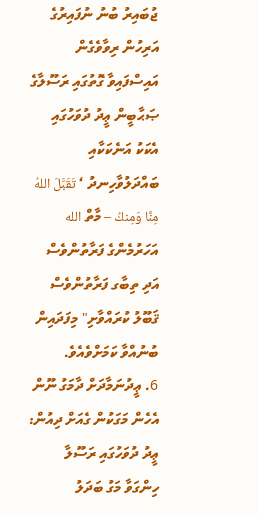ޖުބައިރު ބުނު ނުފައިރުގެ އަރިހުން ރިވާވެގެން އައިސްފައިވާ ގޮތުގައި ރަސޫލާގެ ޞަޙާބީން ޢީދު ދުވަހުގައި އެކަކު އަނެކަކާއި ބައްދަލުވާހިނދު ‘ تَقَبَّلَ اللهُ مِنَّا وَمِنكُ – މާތް الله އަހަރުމެންގެ ފަރާތުންވެސް އަދި ތިބާގ ފަރާތުންވެސް ޤަބޫލު ކުރައްވާށި" މިފަދައިން ބުނުއްވާ ކަމަށްވެއެވެ.
6. ޢީދުނަމާދަށް ދާމަގު ނޫން އެހެން މަގަކުން ގެއަށް ދިއުން:
ޢީދު ދުވަހުގައި ރަސޫލާ ހިންގަވާ މަގު ބަދަލު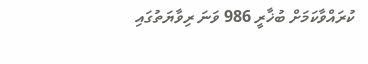ކުރައްވާކަމަށް ބުޚާރީ 986 ވަނަ ރިވާޔަތުގައި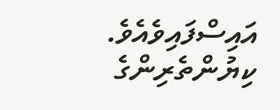އައިސްފައިވެއެވެ.
ކިޔުންތެރިންގެ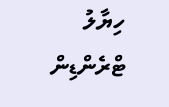ހިޔާލު
ޓްރެންޑިން